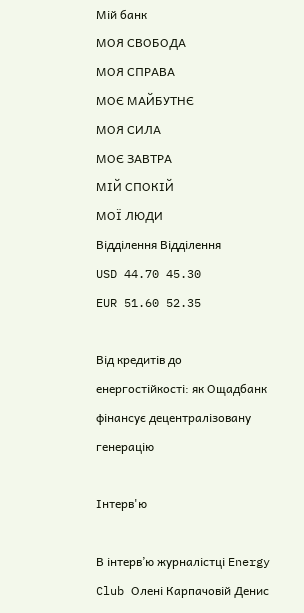Мій банк
МОЯ СВОБОДА
МОЯ СПРАВА
МОЄ МАЙБУТНЄ
МОЯ СИЛА
МОЄ ЗАВТРА
МІЙ СПОКІЙ
МОЇ ЛЮДИ
Відділення Відділення
USD 44.70 45.30
EUR 51.60 52.35

Від кредитів до енергостійкості: як Ощадбанк фінансує децентралізовану генерацію

Інтерв'ю

В інтерв’ю журналістці Energy Club Олені Карпачовій Денис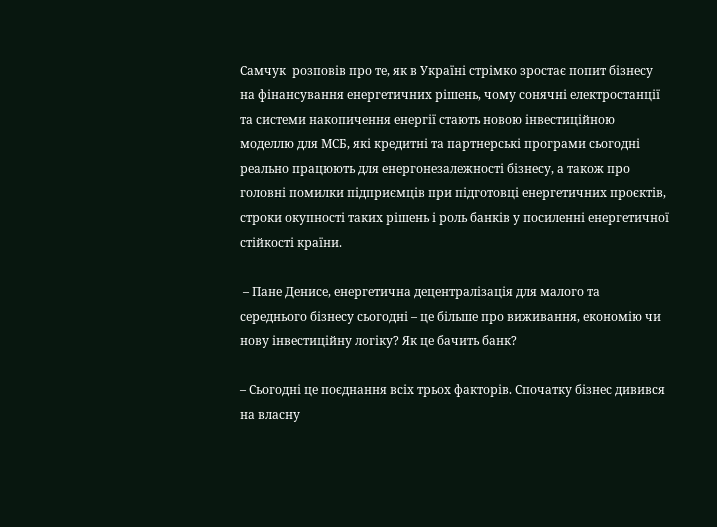Самчук  розповів про те, як в Україні стрімко зростає попит бізнесу на фінансування енергетичних рішень, чому сонячні електростанції та системи накопичення енергії стають новою інвестиційною моделлю для МСБ, які кредитні та партнерські програми сьогодні реально працюють для енергонезалежності бізнесу, а також про головні помилки підприємців при підготовці енергетичних проєктів, строки окупності таких рішень і роль банків у посиленні енергетичної стійкості країни.

 – Пане Денисе, енергетична децентралізація для малого та середнього бізнесу сьогодні – це більше про виживання, економію чи нову інвестиційну логіку? Як це бачить банк?

– Сьогодні це поєднання всіх трьох факторів. Спочатку бізнес дивився на власну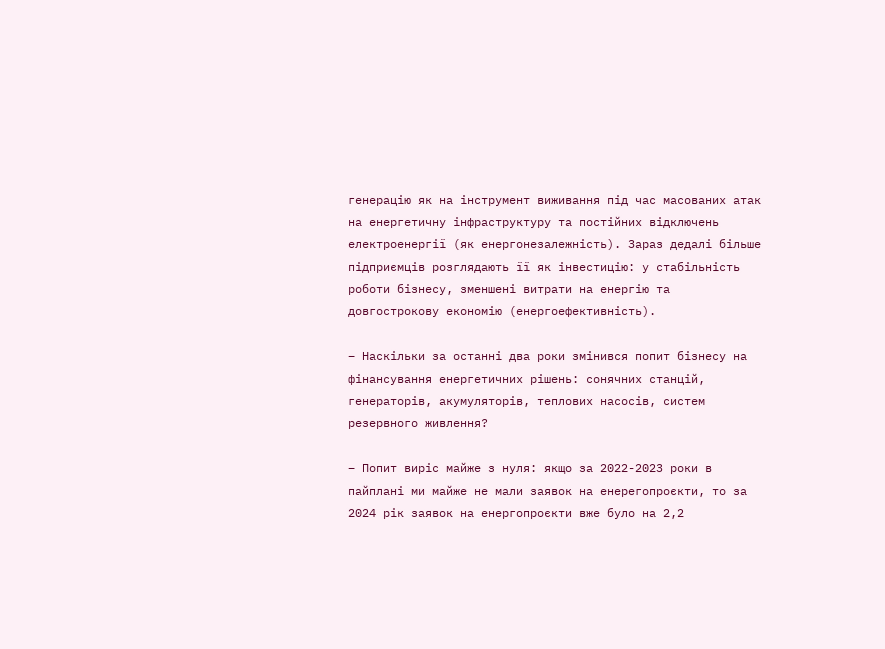генерацію як на інструмент виживання під час масованих атак на енергетичну інфраструктуру та постійних відключень електроенергії (як енергонезалежність). Зараз дедалі більше підприємців розглядають її як інвестицію: у стабільність роботи бізнесу, зменшені витрати на енергію та довгострокову економію (енергоефективність).

– Наскільки за останні два роки змінився попит бізнесу на фінансування енергетичних рішень: сонячних станцій, генераторів, акумуляторів, теплових насосів, систем резервного живлення?

– Попит виріс майже з нуля: якщо за 2022-2023 роки в пайплані ми майже не мали заявок на енерегопроєкти, то за 2024 рік заявок на енергопроєкти вже було на 2,2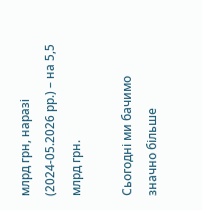млрд грн, наразі (2024-05.2026 рр.) – на 5,5 млрд грн.

Сьогодні ми бачимо значно більше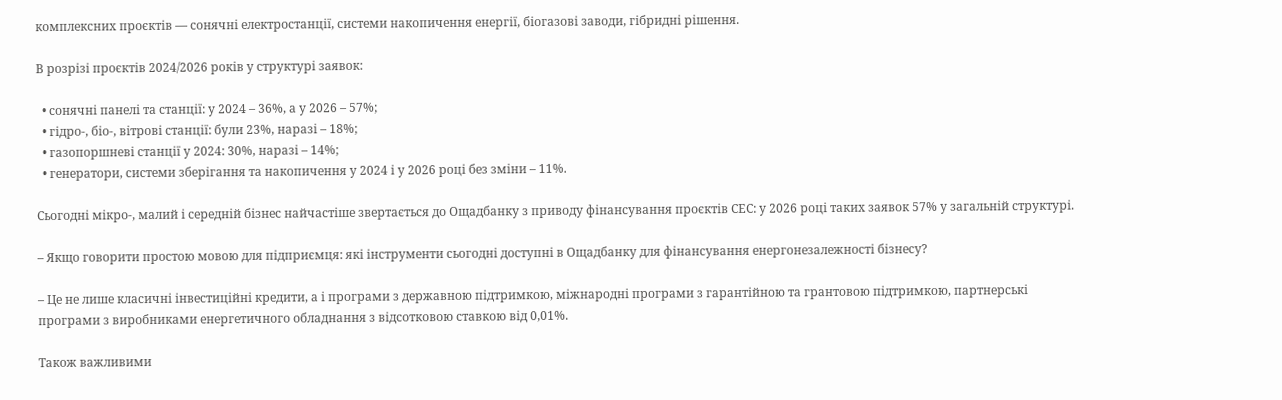комплексних проєктів — сонячні електростанції, системи накопичення енергії, біогазові заводи, гібридні рішення.

В розрізі проєктів 2024/2026 років у структурі заявок:

  • сонячні панелі та станції: у 2024 – 36%, а у 2026 – 57%;
  • гідро-, біо-, вітрові станції: були 23%, наразі – 18%;
  • газопоршневі станції у 2024: 30%, наразі – 14%;
  • генератори, системи зберігання та накопичення у 2024 і у 2026 році без зміни – 11%.

Сьогодні мікро-, малий і середній бізнес найчастіше звертається до Ощадбанку з приводу фінансування проєктів СЕС: у 2026 році таких заявок 57% у загальній структурі.

– Якщо говорити простою мовою для підприємця: які інструменти сьогодні доступні в Ощадбанку для фінансування енергонезалежності бізнесу?

– Це не лише класичні інвестиційні кредити, а і програми з державною підтримкою, міжнародні програми з гарантійною та грантовою підтримкою, партнерські програми з виробниками енергетичного обладнання з відсотковою ставкою від 0,01%.

Також важливими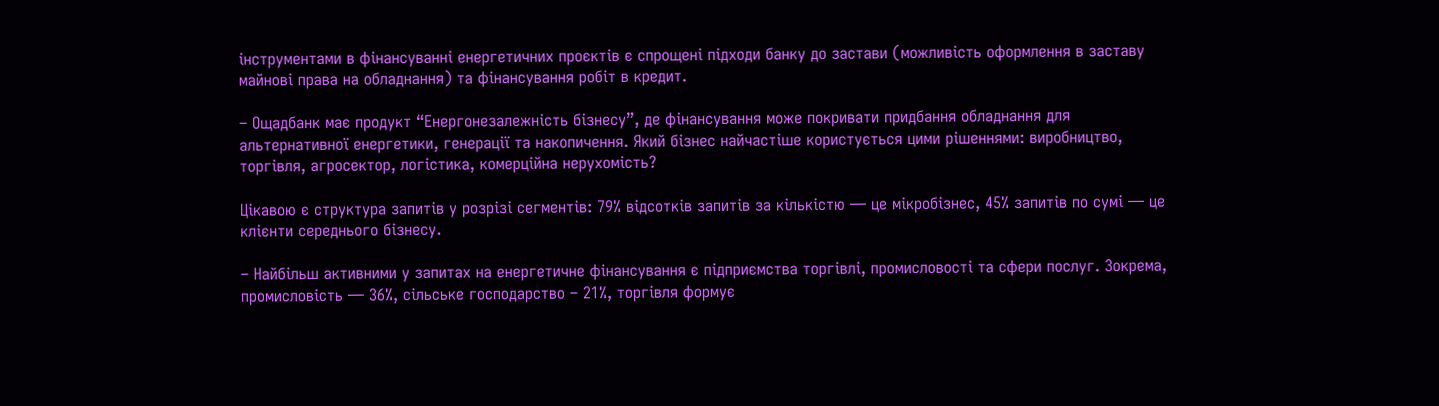інструментами в фінансуванні енергетичних проєктів є спрощені підходи банку до застави (можливість оформлення в заставу майнові права на обладнання) та фінансування робіт в кредит.

– Ощадбанк має продукт “Енергонезалежність бізнесу”, де фінансування може покривати придбання обладнання для альтернативної енергетики, генерації та накопичення. Який бізнес найчастіше користується цими рішеннями: виробництво, торгівля, агросектор, логістика, комерційна нерухомість?

Цікавою є структура запитів у розрізі сегментів: 79% відсотків запитів за кількістю — це мікробізнес, 45% запитів по сумі — це клієнти середнього бізнесу.

– Найбільш активними у запитах на енергетичне фінансування є підприємства торгівлі, промисловості та сфери послуг. Зокрема, промисловість — 36%, сільське господарство – 21%, торгівля формує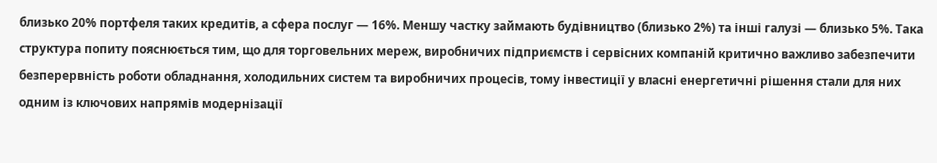близько 20% портфеля таких кредитів, а сфера послуг — 16%. Меншу частку займають будівництво (близько 2%) та інші галузі — близько 5%. Така структура попиту пояснюється тим, що для торговельних мереж, виробничих підприємств і сервісних компаній критично важливо забезпечити безперервність роботи обладнання, холодильних систем та виробничих процесів, тому інвестиції у власні енергетичні рішення стали для них одним із ключових напрямів модернізації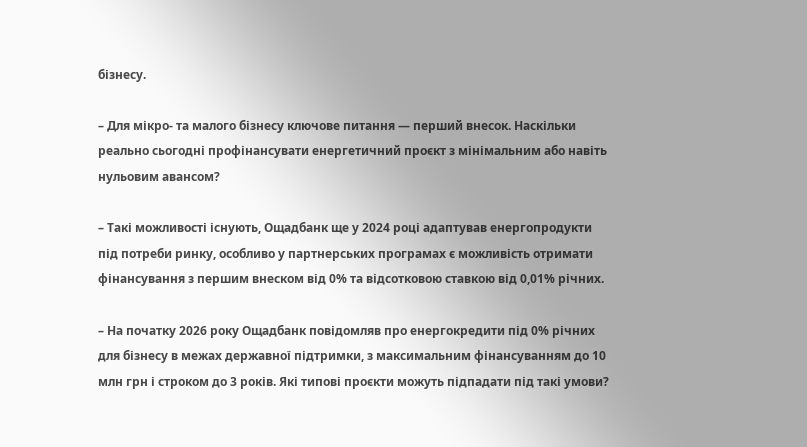бізнесу.

– Для мікро- та малого бізнесу ключове питання — перший внесок. Наскільки реально сьогодні профінансувати енергетичний проєкт з мінімальним або навіть нульовим авансом?

– Такі можливості існують, Ощадбанк ще у 2024 році адаптував енергопродукти під потреби ринку, особливо у партнерських програмах є можливість отримати фінансування з першим внеском від 0% та відсотковою ставкою від 0,01% річних.

– На початку 2026 року Ощадбанк повідомляв про енергокредити під 0% річних для бізнесу в межах державної підтримки, з максимальним фінансуванням до 10 млн грн і строком до 3 років. Які типові проєкти можуть підпадати під такі умови?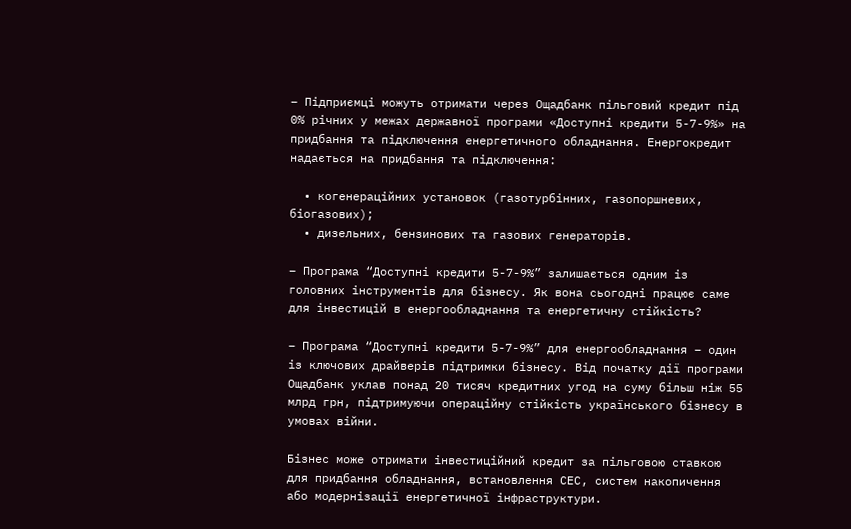– Підприємці можуть отримати через Ощадбанк пільговий кредит під 0% річних у межах державної програми «Доступні кредити 5-7-9%» на придбання та підключення енергетичного обладнання. Енергокредит надається на придбання та підключення:

  • когенераційних установок (газотурбінних, газопоршневих, біогазових);
  • дизельних, бензинових та газових генераторів.

– Програма “Доступні кредити 5-7-9%” залишається одним із головних інструментів для бізнесу. Як вона сьогодні працює саме для інвестицій в енергообладнання та енергетичну стійкість?

– Програма “Доступні кредити 5-7-9%” для енергообладнання – один із ключових драйверів підтримки бізнесу. Від початку дії програми Ощадбанк уклав понад 20 тисяч кредитних угод на суму більш ніж 55 млрд грн, підтримуючи операційну стійкість українського бізнесу в умовах війни.

Бізнес може отримати інвестиційний кредит за пільговою ставкою для придбання обладнання, встановлення СЕС, систем накопичення або модернізації енергетичної інфраструктури.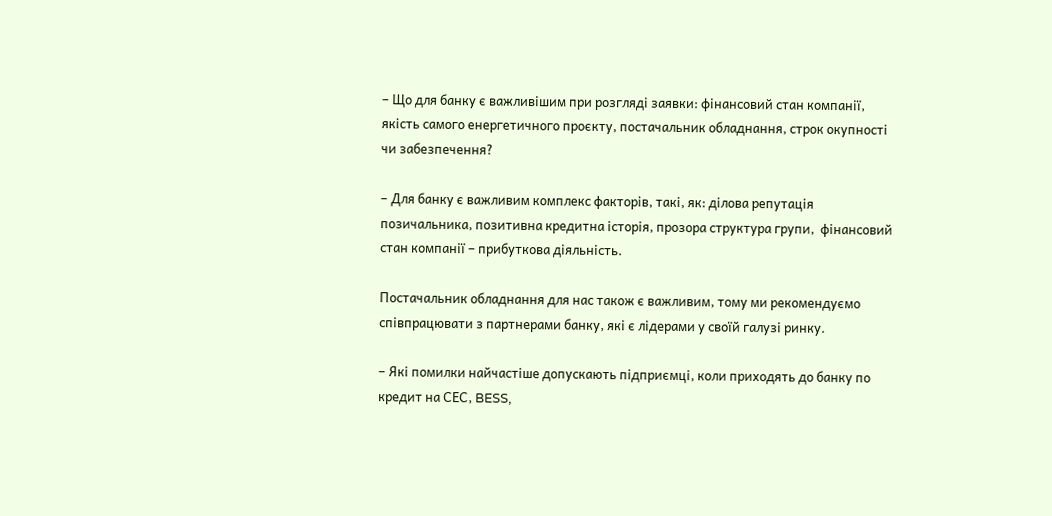– Що для банку є важливішим при розгляді заявки: фінансовий стан компанії, якість самого енергетичного проєкту, постачальник обладнання, строк окупності чи забезпечення?

– Для банку є важливим комплекс факторів, такі, як: ділова репутація позичальника, позитивна кредитна історія, прозора структура групи,  фінансовий стан компанії – прибуткова діяльність.

Постачальник обладнання для нас також є важливим, тому ми рекомендуємо співпрацювати з партнерами банку, які є лідерами у своїй галузі ринку.

– Які помилки найчастіше допускають підприємці, коли приходять до банку по кредит на СЕС, BESS,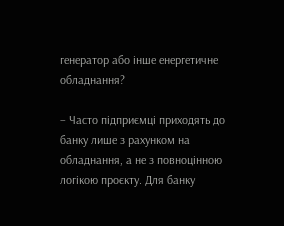генератор або інше енергетичне обладнання?

– Часто підприємці приходять до банку лише з рахунком на обладнання, а не з повноцінною логікою проєкту. Для банку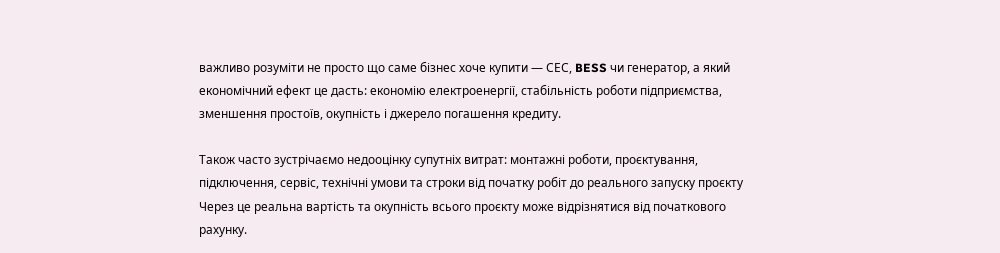важливо розуміти не просто що саме бізнес хоче купити — СЕС, BESS чи генератор, а який економічний ефект це дасть: економію електроенергії, стабільність роботи підприємства, зменшення простоїв, окупність і джерело погашення кредиту.

Також часто зустрічаємо недооцінку супутніх витрат: монтажні роботи, проєктування, підключення, сервіс, технічні умови та строки від початку робіт до реального запуску проєкту Через це реальна вартість та окупність всього проєкту може відрізнятися від початкового рахунку.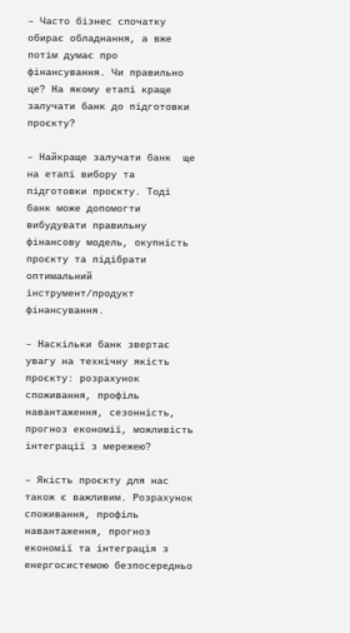– Часто бізнес спочатку обирає обладнання, а вже потім думає про фінансування. Чи правильно це? На якому етапі краще залучати банк до підготовки проєкту?

– Найкраще залучати банк  ще на етапі вибору та підготовки проєкту. Тоді банк може допомогти вибудувати правильну фінансову модель, окупність проєкту та підібрати оптимальний інструмент/продукт фінансування.

– Наскільки банк звертає увагу на технічну якість проєкту: розрахунок споживання, профіль навантаження, сезонність, прогноз економії, можливість інтеграції з мережею?

– Якість проєкту для нас також є важливим. Розрахунок споживання, профіль навантаження, прогноз економії та інтеграція з енергосистемою безпосередньо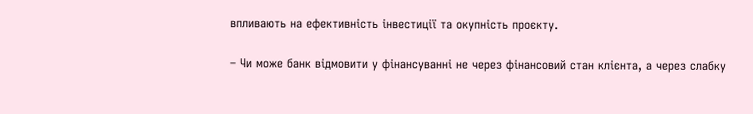впливають на ефективність інвестиції та окупність проєкту.

– Чи може банк відмовити у фінансуванні не через фінансовий стан клієнта, а через слабку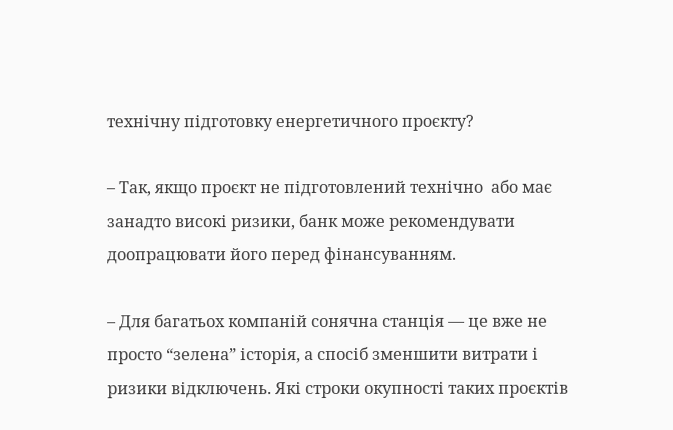технічну підготовку енергетичного проєкту?

– Так, якщо проєкт не підготовлений технічно  або має занадто високі ризики, банк може рекомендувати доопрацювати його перед фінансуванням.

– Для багатьох компаній сонячна станція — це вже не просто “зелена” історія, а спосіб зменшити витрати і ризики відключень. Які строки окупності таких проєктів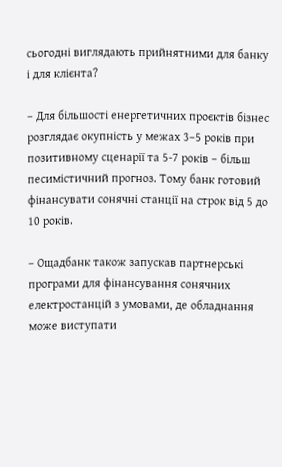сьогодні виглядають прийнятними для банку і для клієнта?

– Для більшості енергетичних проєктів бізнес розглядає окупність у межах 3–5 років при позитивному сценарії та 5-7 років – більш песимістичний прогноз. Тому банк готовий фінансувати сонячні станції на строк від 5 до 10 років.

– Ощадбанк також запускав партнерські програми для фінансування сонячних електростанцій з умовами, де обладнання може виступати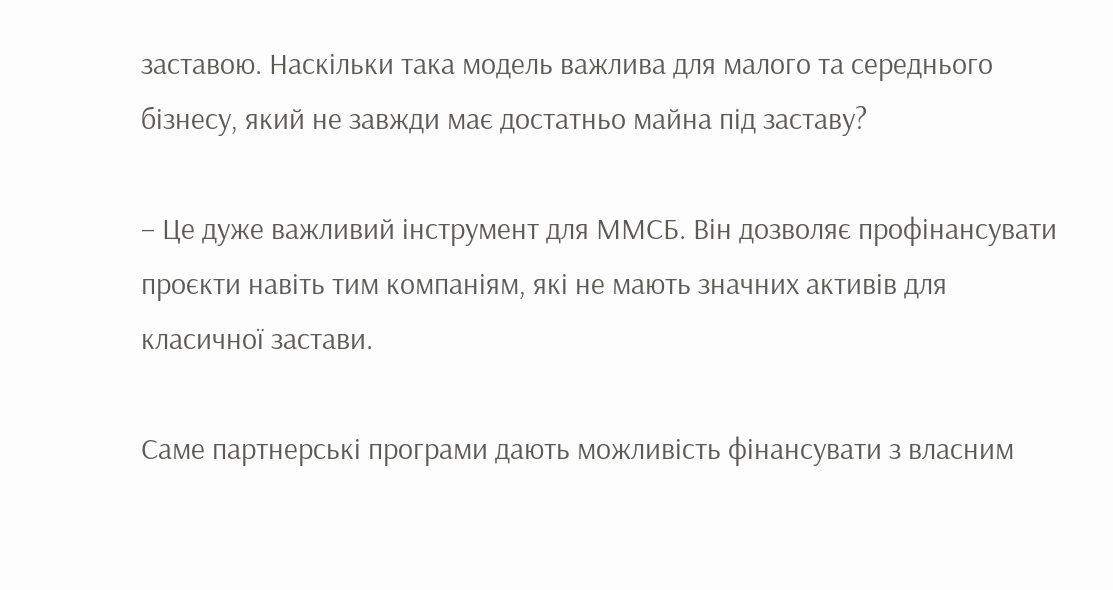заставою. Наскільки така модель важлива для малого та середнього бізнесу, який не завжди має достатньо майна під заставу?

– Це дуже важливий інструмент для ММСБ. Він дозволяє профінансувати проєкти навіть тим компаніям, які не мають значних активів для класичної застави.

Саме партнерські програми дають можливість фінансувати з власним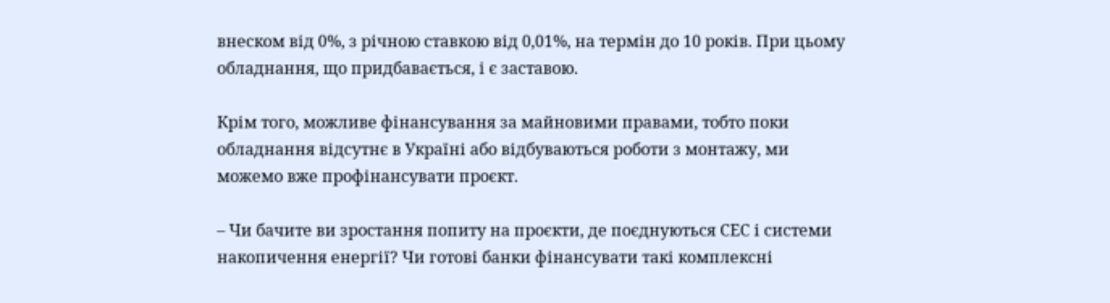внеском від 0%, з річною ставкою від 0,01%, на термін до 10 років. При цьому обладнання, що придбавається, і є заставою.

Крім того, можливе фінансування за майновими правами, тобто поки обладнання відсутнє в Україні або відбуваються роботи з монтажу, ми можемо вже профінансувати проєкт.

– Чи бачите ви зростання попиту на проєкти, де поєднуються СЕС і системи накопичення енергії? Чи готові банки фінансувати такі комплексні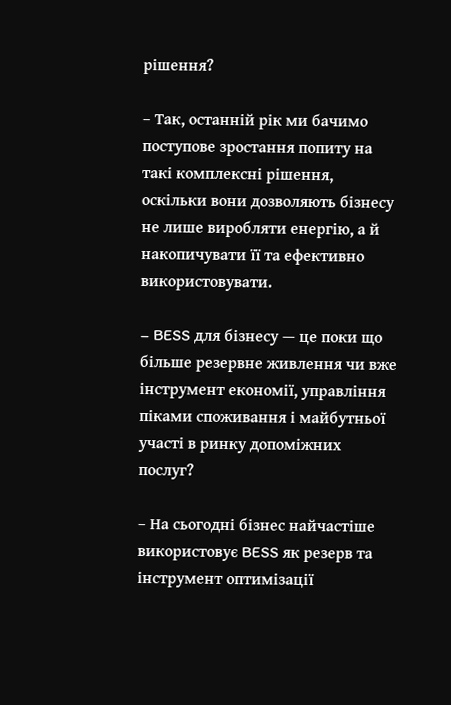рішення?

– Так, останній рік ми бачимо поступове зростання попиту на такі комплексні рішення, оскільки вони дозволяють бізнесу не лише виробляти енергію, а й накопичувати її та ефективно використовувати.

– BESS для бізнесу — це поки що більше резервне живлення чи вже інструмент економії, управління піками споживання і майбутньої участі в ринку допоміжних послуг?

– На сьогодні бізнес найчастіше використовує BESS як резерв та інструмент оптимізації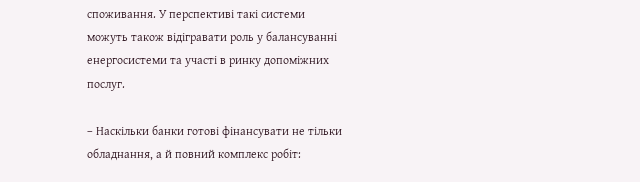споживання. У перспективі такі системи можуть також відігравати роль у балансуванні енергосистеми та участі в ринку допоміжних послуг.

– Наскільки банки готові фінансувати не тільки обладнання, а й повний комплекс робіт: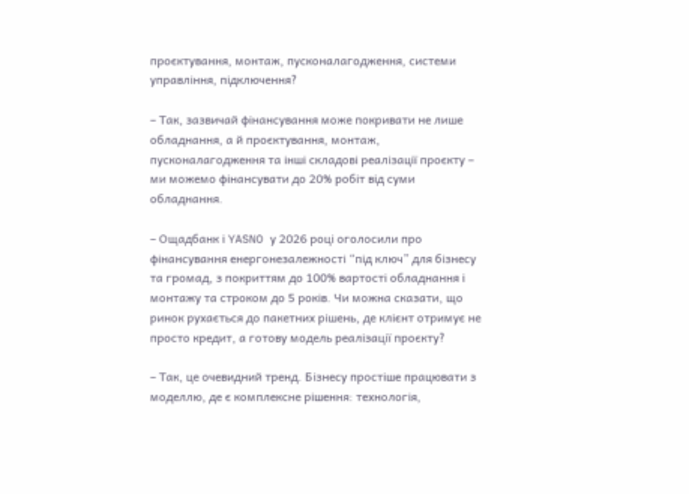проєктування, монтаж, пусконалагодження, системи управління, підключення?

– Так, зазвичай фінансування може покривати не лише обладнання, а й проєктування, монтаж, пусконалагодження та інші складові реалізації проєкту – ми можемо фінансувати до 20% робіт від суми обладнання.

– Ощадбанк і YASNO у 2026 році оголосили про фінансування енергонезалежності “під ключ” для бізнесу та громад, з покриттям до 100% вартості обладнання і монтажу та строком до 5 років. Чи можна сказати, що ринок рухається до пакетних рішень, де клієнт отримує не просто кредит, а готову модель реалізації проєкту?

– Так, це очевидний тренд. Бізнесу простіше працювати з моделлю, де є комплексне рішення: технологія,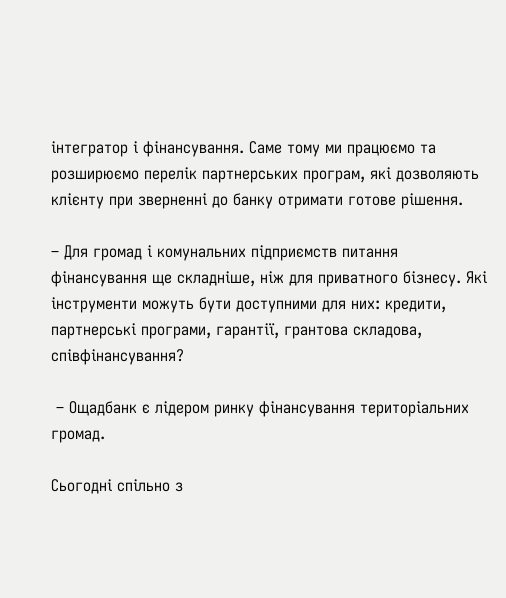інтегратор і фінансування. Саме тому ми працюємо та розширюємо перелік партнерських програм, які дозволяють клієнту при зверненні до банку отримати готове рішення.

– Для громад і комунальних підприємств питання фінансування ще складніше, ніж для приватного бізнесу. Які інструменти можуть бути доступними для них: кредити, партнерські програми, гарантії, грантова складова, співфінансування?

 – Ощадбанк є лідером ринку фінансування територіальних громад.

Сьогодні спільно з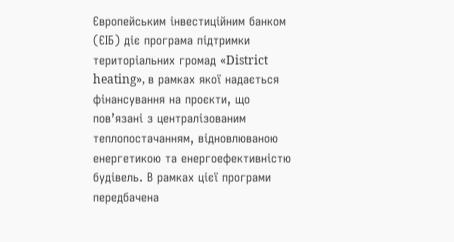Європейським інвестиційним банком (ЄІБ) діє програма підтримки територіальних громад «District heating», в рамках якої надається фінансування на проєкти, що пов’язані з централізованим теплопостачанням, відновлюваною енергетикою та енергоефективністю будівель. В рамках цієї програми передбачена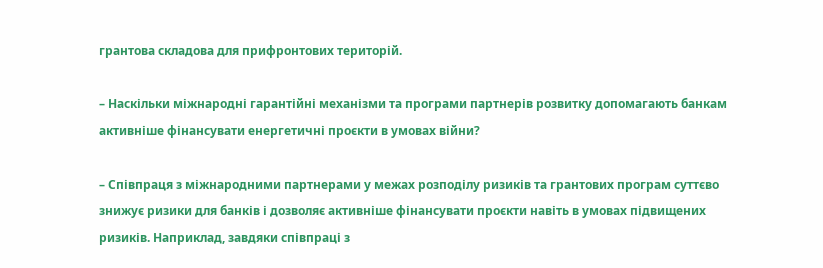грантова складова для прифронтових територій.

– Наскільки міжнародні гарантійні механізми та програми партнерів розвитку допомагають банкам активніше фінансувати енергетичні проєкти в умовах війни?

– Співпраця з міжнародними партнерами у межах розподілу ризиків та грантових програм суттєво знижує ризики для банків і дозволяє активніше фінансувати проєкти навіть в умовах підвищених ризиків. Наприклад, завдяки співпраці з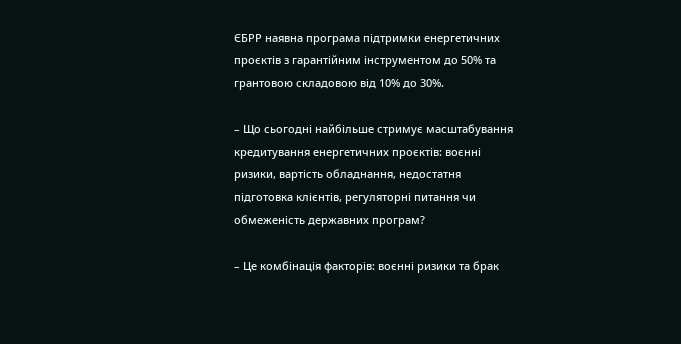ЄБРР наявна програма підтримки енергетичних проєктів з гарантійним інструментом до 50% та грантовою складовою від 10% до 30%.

– Що сьогодні найбільше стримує масштабування кредитування енергетичних проєктів: воєнні ризики, вартість обладнання, недостатня підготовка клієнтів, регуляторні питання чи обмеженість державних програм?

– Це комбінація факторів: воєнні ризики та брак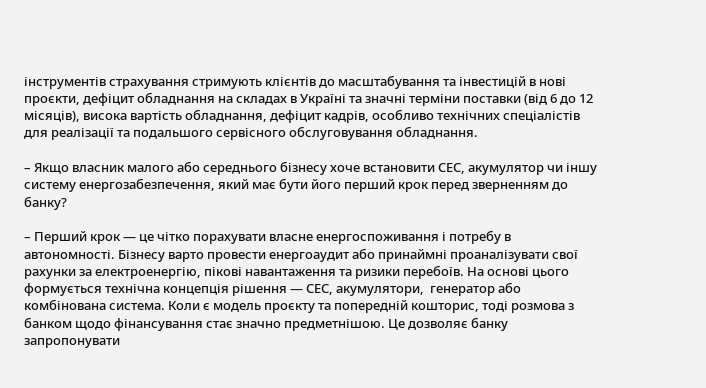інструментів страхування стримують клієнтів до масштабування та інвестицій в нові проєкти, дефіцит обладнання на складах в Україні та значні терміни поставки (від 6 до 12 місяців), висока вартість обладнання, дефіцит кадрів, особливо технічних спеціалістів для реалізації та подальшого сервісного обслуговування обладнання.

– Якщо власник малого або середнього бізнесу хоче встановити СЕС, акумулятор чи іншу систему енергозабезпечення, який має бути його перший крок перед зверненням до банку?

– Перший крок — це чітко порахувати власне енергоспоживання і потребу в автономності. Бізнесу варто провести енергоаудит або принаймні проаналізувати свої рахунки за електроенергію, пікові навантаження та ризики перебоїв. На основі цього формується технічна концепція рішення — СЕС, акумулятори,  генератор або комбінована система. Коли є модель проєкту та попередній кошторис, тоді розмова з банком щодо фінансування стає значно предметнішою. Це дозволяє банку запропонувати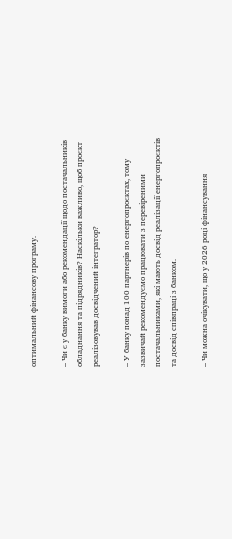оптимальний фінансову програму.

– Чи є у банку вимоги або рекомендації щодо постачальників обладнання та підрядників? Наскільки важливо, щоб проєкт реалізовував досвідчений інтегратор?

– У банку понад 100 партнерів по енергопроєктах, тому зазвичай рекомендуємо працювати з перевіреними постачальниками, які мають досвід реалізації енергопроєктів та досвід співпраці з банком.

– Чи можна очікувати, що у 2026 році фінансування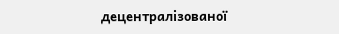децентралізованої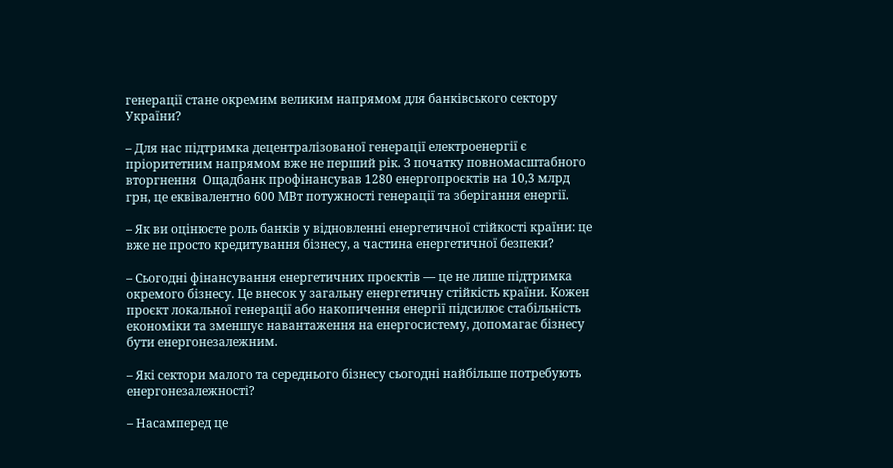генерації стане окремим великим напрямом для банківського сектору України?

– Для нас підтримка децентралізованої генерації електроенергії є пріоритетним напрямом вже не перший рік. З початку повномасштабного вторгнення  Ощадбанк профінансував 1280 енергопроєктів на 10,3 млрд грн, це еквівалентно 600 МВт потужності генерації та зберігання енергії.

– Як ви оцінюєте роль банків у відновленні енергетичної стійкості країни: це вже не просто кредитування бізнесу, а частина енергетичної безпеки?

– Сьогодні фінансування енергетичних проєктів — це не лише підтримка окремого бізнесу. Це внесок у загальну енергетичну стійкість країни. Кожен проєкт локальної генерації або накопичення енергії підсилює стабільність економіки та зменшує навантаження на енергосистему, допомагає бізнесу бути енергонезалежним.

– Які сектори малого та середнього бізнесу сьогодні найбільше потребують енергонезалежності?

– Насамперед це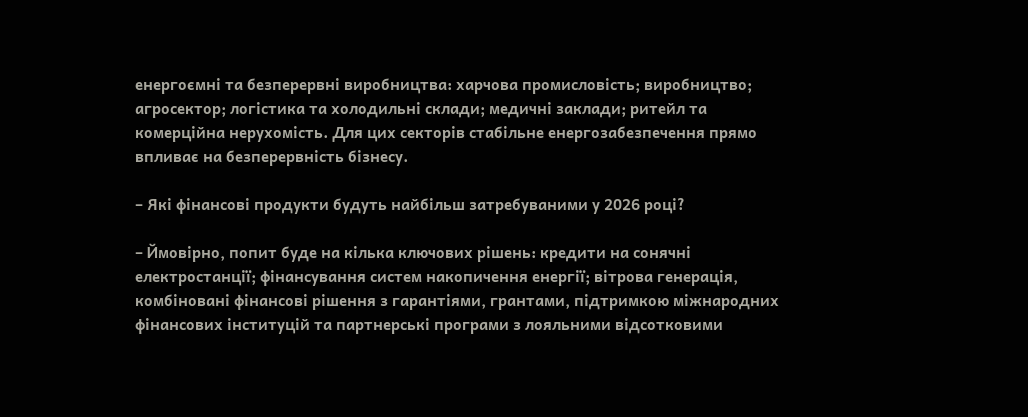енергоємні та безперервні виробництва: харчова промисловість; виробництво; агросектор; логістика та холодильні склади; медичні заклади; ритейл та комерційна нерухомість. Для цих секторів стабільне енергозабезпечення прямо впливає на безперервність бізнесу.

– Які фінансові продукти будуть найбільш затребуваними у 2026 році?

– Ймовірно, попит буде на кілька ключових рішень: кредити на сонячні електростанції; фінансування систем накопичення енергії; вітрова генерація, комбіновані фінансові рішення з гарантіями, грантами, підтримкою міжнародних фінансових інституцій та партнерські програми з лояльними відсотковими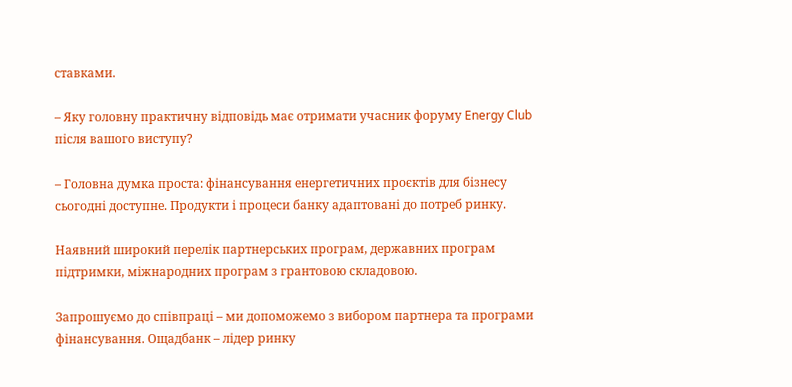ставками.

– Яку головну практичну відповідь має отримати учасник форуму Energy Club після вашого виступу?

– Головна думка проста: фінансування енергетичних проєктів для бізнесу сьогодні доступне. Продукти і процеси банку адаптовані до потреб ринку.

Наявний широкий перелік партнерських програм, державних програм підтримки, міжнародних програм з грантовою складовою.

Запрошуємо до співпраці – ми допоможемо з вибором партнера та програми фінансування. Ощадбанк – лідер ринку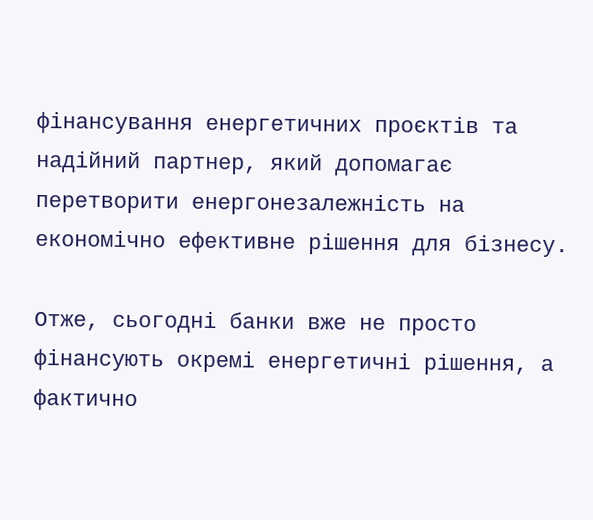фінансування енергетичних проєктів та надійний партнер, який допомагає перетворити енергонезалежність на економічно ефективне рішення для бізнесу.

Отже, сьогодні банки вже не просто фінансують окремі енергетичні рішення, а фактично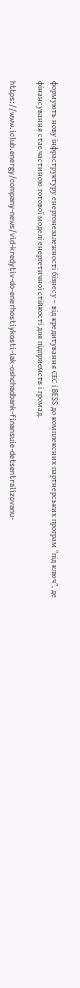формують нову інфраструктуру енергонезалежності бізнесу – від кредитування СЕС і BESS до комплексних партнерських програм “під ключ”, де фінансування стає частиною готової моделі енергетичної стійкості для підприємств і громад.

https://www.iclub.energy/company-news/vid-kredytiv-do-enerhostiykosti-iak-oshchadbank-finansuie-detsentralizovanu-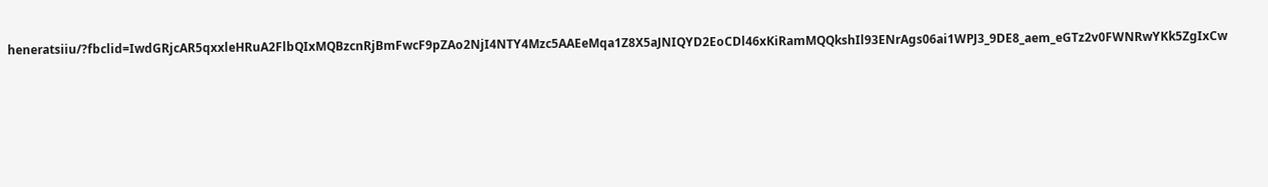heneratsiiu/?fbclid=IwdGRjcAR5qxxleHRuA2FlbQIxMQBzcnRjBmFwcF9pZAo2NjI4NTY4Mzc5AAEeMqa1Z8X5aJNIQYD2EoCDl46xKiRamMQQkshIl93ENrAgs06ai1WPJ3_9DE8_aem_eGTz2v0FWNRwYKk5ZgIxCw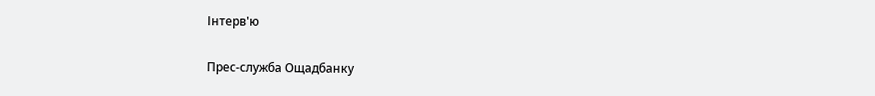Інтерв'ю

Прес-служба Ощадбанку